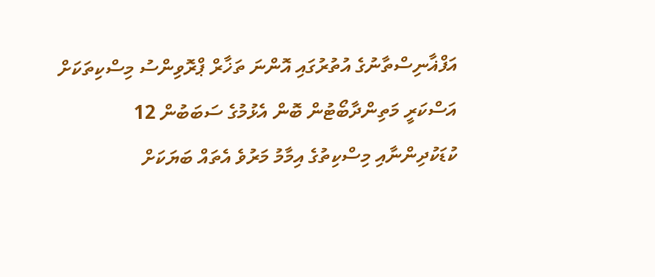އަފްޣާނިސްތާނުގެ އުތުރުގައި އޮންނަ ތަޚާރް ޕްރޮވިންސު މިސްކިތަކަށް އަސްކަރީ މަތިންދާބޯޓުން ބޮން އެޅުމުގެ ސަބަބުން 12 ކުޑަކުދިންނާއި މިސްކިތުގެ އިމާމު މަރުވެ އެތައް ބަޔަކަށް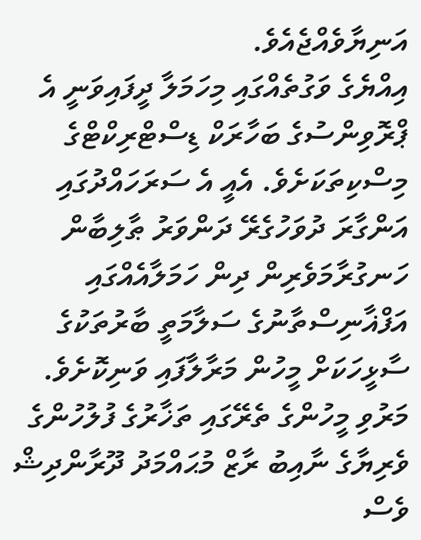އަނިޔާވެއްޖެއެވެ.
އިއްޔެގެ ވަގުތެއްގައި މިހަމަލާ ދީފައިވަނީ އެ ޕްރޮވިންސުގެ ބަހާރަކް ޑިސްޓްރިކްޓްގެ މިސްކިތަކަށެވެ. އެއީ އެ ސަރަހައްދުގައި އަންގާރަ ދުވަހުގެރޭ ދަންވަރު ޠާލިބާން ހަނގުރާމަވެރިން ދިން ހަމަލާއެއްގައި އަފްޣާނިސްތާނުގެ ސަލާމަތީ ބާރުތަކުގެ ސާޅީހަކަށް މީހުން މަރާލާފައި ވަނިކޮށެވެ. މަރުވި މީހުންގެ ތެރޭގައި ތަޚާރުގެ ފުލުހުންގެ ވެރިޔާގެ ނާއިބު ރާޒް މުޙައްމަދު ދޫރާންދިޝް ވެސް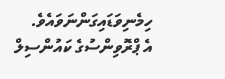ހިމެނިވަޑައިގަންނަވައެވެ.
އެ ޕްރޮވިންސުގެ ކައުންސިލް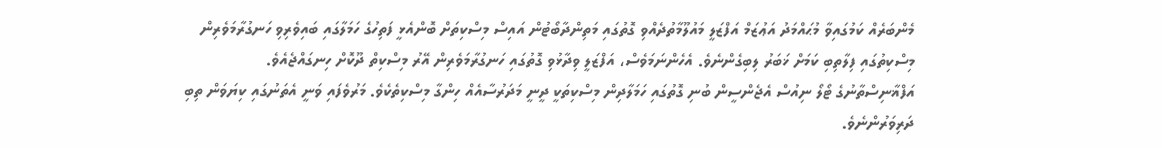މެންބަރެއް ކަމުގައިވާ މުޙައްމަދު އަޢުޒަމް އަފްޒަލީ މައުލޫމާތުދެއްވި ގޮތުގައި މަތިންދާބޯޓުން އައިސް މިސްކިތަށް ބޮންއެޅީ ފަތިހުގެ ހަމަލާގައި ބައިވެރިވި ހަނގުރާމަވެރިން މިސްކިތުގައި ފިލާތިބި ކަމަށް ޚަބަރު ލިބިގެންނެވެ. އެހެންނަމަވެސް، އަފްޒަލީ ވިދާޅުވި ގޮތުގައި ހަނގުރާމަވެރިން އޭރު މިސްކިތް ދޫކޮށް ހިނގައްޖެއެވެ.
އަފްޣާނިސްތާނުގެ ޓޯލޯ ނިއުސް އެޖެންސީން ބުނި ގޮތުގައި ހަމަލާދިން މިސްކިތަކީ ދީނީ މަދަރުސާއެއް ހިންގާ މިސްކިތެކެވެ. މަރުވެފައި ވަނީ އެތަނުގައި ކިޔަވަން ތިބި ދަރިވަރުންނެވެ.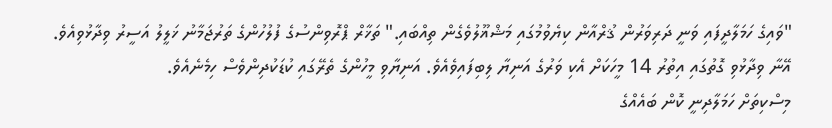"ވައިގެ ހަމަލާދީފައި ވަނީ ދަރިވަރުން ޤުރްއާން ކިޔެވުމުގައި މަޝްޣޫލުވެގެން ތިއްބައި." ތަޚާރް ޕްރޮވިންސުގެ ފުލުހުންގެ ތަރުޖަމާނު ޚަލީލު އަސީރު ވިދާޅުވިއެވެ. އޭނާ ވިދާޅުވި ގޮތުގައި އިތުރު 14 މީހަކަށް އެކި ވަރުގެ އަނިޔާ ލިބިފައިވެއެވެ. އަނިޔާވި މީހުންގެ ތެރޭގައި ކުޑަކުދިންވެސް ހިމެނެއެވެ.
މިސްކިތަށް ހަމަލާދިނީ ކޮން ބައެއްގެ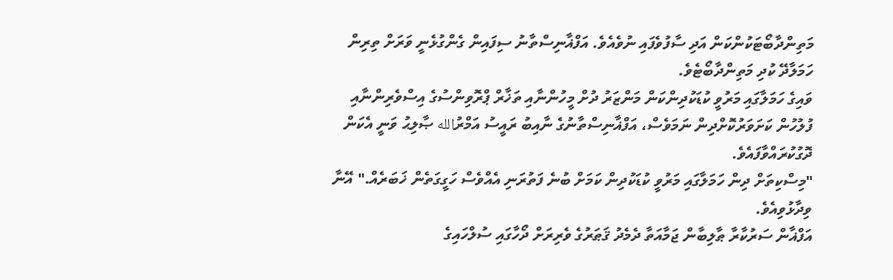މަތިންދާބޯޓަކުންކަން އަދި ސާފުވެފައި ނުވެއެވެ. އަފްޣާނިސްތާނު ސިފައިން ގެންގުޅެނީ ވަރަށް ތިރިން ހަމަލާދޭ ކުދި މަތިންދާބޯޓެވެ.
ވައިގެ ހަމަލާގައި މަރުވީ ކުޑަކުދިންކަން މަންޒަރު ދުށް މީހުންނާއި ތަޚާރް ޕްރޮވިންސުގެ އިސްވެރިންނާއި ފުލުހުން ކަށަވަރުކޮށްދިން ނަމަވެސް، އަފްޣާނިސްތާނުގެ ނާއިބު ރައީސު އަމްރުالله ޞާލިޙު ވަނީ އެކަން ދޮގުކުރައްވާފައެވެ.
"މިސްކިތަށް ދިން ހަމަލާގައި މަރުވީ ކުޑަކުދިން ކަމަށް ބުނެ ފަތުރަނި އެއްވެސް ހަގީގަތެން ޚަބަރެއް." އޭނާ ވިދާޅުވިއެވެ.
އަފްޣާން ސަރުކާރާ ޠާލިބާން ޖަމާއަތާ ދެމެދު ޤަޠަރުގެ ވެރިރަށް ދޯހާގައި ސުލްހައިގެ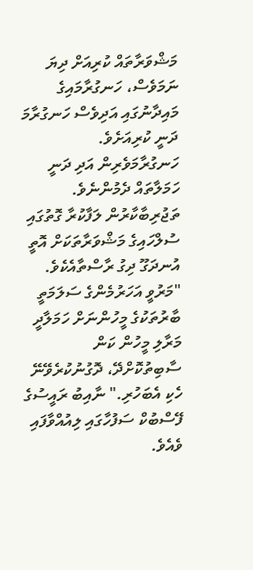މަޝްވަރާތައް ކުރިއަށް ދިޔަ ނަމަވެސް، ހަނގުރާމައިގެ މައިދާނުގައި އަދިވެސް ހަނގުރާމަ ދަނީ ކުރިއަށެވެ. ހަނގުރާމަވެރިން އަދި ދަނީ ހަމަލާތައް ދެމުންނެވެ. ތަޖުރިބާކާރުން ލަފާކުރާ ގޮތުގައި ސުލްހައިގެ މަޝްވަރާތަކަށް އޮތީ އުނދަގޫ ދިގު ރާސްތާއެކެވެ.
"މަރުވީ އަހަރުމެންގެ ސަލަމަތީ ބާރުތަކުގެ މީހުންނަށް ހަމަލާދީ މަރާލި މީހުން ކަން ސާބިތުކޮށްދޭ، ދޮގުނުކުރެވޭނޭ ހެކި އެބަހުރި." ނާއިބު ރައީސުގެ ފޭސްބުކް ސަފުހާގައި ލިއުއްވާފައި ވެއެވެ.